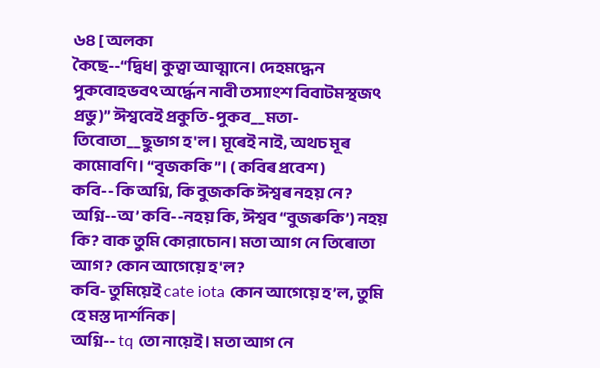৬৪ [ অলকা
কৈছে--“দ্বিধ| কুত্বা আত্মানে। দেহমদ্ধেন পুকবোহভবৎ অৰ্দ্ধেন নাবী তস্যাংশ বিবাটমস্থজৎ প্রভু)” ঈশ্ববেই প্রকুতি-পুকব__মতা-তিবোতা__ছুভাগ হ'ল। মূৰেই নাই, অথচ মূৰ কামোবণি। “বৃজককি”। ( কবিৰ প্রবেশ )
কবি-- কি অগ্নি, কি বুজককি ঈশ্বৰ নহয় নে?
অগ্নি--অ’ কবি--নহয় কি, ঈশ্বব “বুজৰুকি’) নহয় কি? বাক তুমি কোরাচোন। মতা আগ নে তিৰোতা আগ ? কোন আগেয়ে হ'ল?
কবি- তুমিয়েই cate iota কোন আগেয়ে হ’ল, তুমি হে মস্ত দাৰ্শনিক |
অগ্নি-- tq তো নায়েই। মতা আগ নে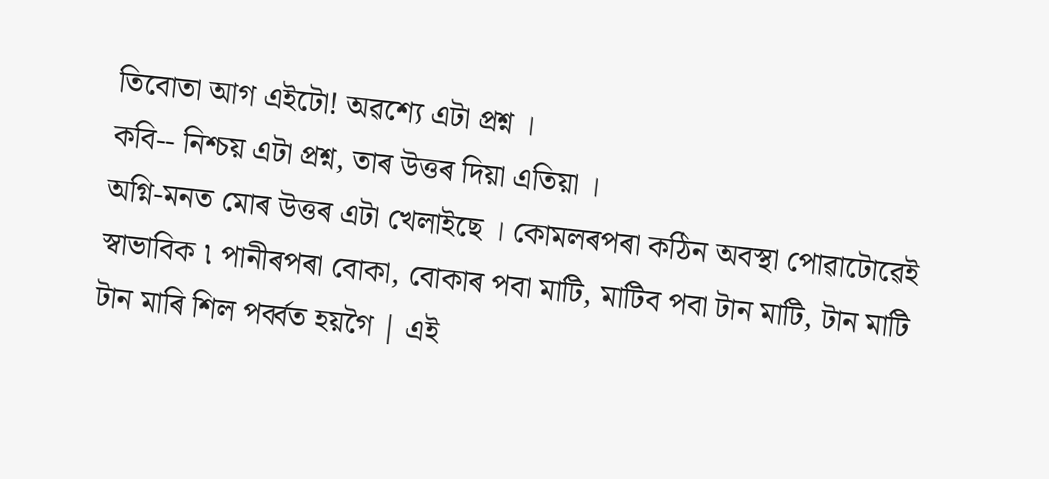তিবোতা আগ এইটো! অৱশ্যে এটা প্রশ্ন ।
কবি-- নিশ্চয় এটা প্রশ্ন, তাৰ উত্তৰ দিয়া এতিয়া ।
অগ্নি-মনত মোৰ উত্তৰ এটা খেলাইছে । কোমলৰপৰা কঠিন অবস্থা পোৱাটোৱেই স্বাভাবিক ৷ পানীৰপৰা বোকা, বোকাৰ পবা মাটি, মাটিব পবা টান মাটি, টান মাটি টান মাৰি শিল পৰ্ব্বত হয়গৈ | এই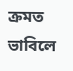ক্ৰমত ভাবিলে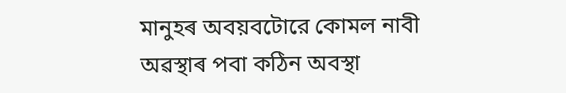মানুহৰ অবয়বটোরে কোমল নাবী অৱস্থাৰ পবা কঠিন অবস্থা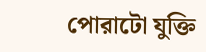পোরাটো যুক্তি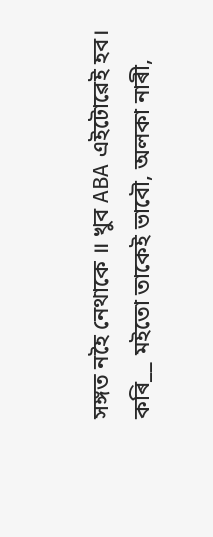সঙ্গত নহৈ নেথাকে ॥ খুব ABA এইটোৱেই হব।
কৰি__ মইতো তাকেই ভাবৌ, অলকা নাৰী,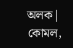অলক| কোমল,